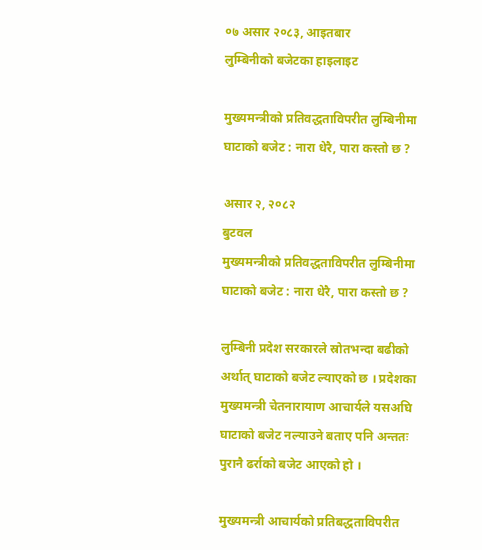०७ असार २०८३, आइतबार
लुम्बिनीको बजेटका हाइलाइट

मुख्यमन्त्रीको प्रतिवद्धताविपरीत लुम्बिनीमा घाटाको बजेट : नारा धेरै, पारा कस्तो छ ?

असार २, २०८२
बुटवल
मुख्यमन्त्रीको प्रतिवद्धताविपरीत लुम्बिनीमा घाटाको बजेट : नारा धेरै, पारा कस्तो छ ?

लुम्बिनी प्रदेश सरकारले स्रोतभन्दा बढीको अर्थात् घाटाको बजेट ल्याएको छ । प्रदेशका मुख्यमन्त्री चेतनारायाण आचार्यले यसअघि घाटाको बजेट नल्याउने बताए पनि अन्ततः पुरानै ढर्राको बजेट आएको हो ।

मुख्यमन्त्री आचार्यको प्रतिबद्धताविपरीत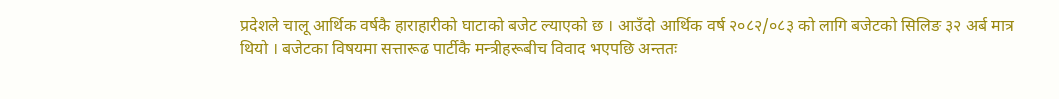प्रदेशले चालू आर्थिक वर्षकै हाराहारीको घाटाको बजेट ल्याएको छ । आउँदो आर्थिक वर्ष २०८२/०८३ को लागि बजेटको सिलिङ ३२ अर्ब मात्र थियो । बजेटका विषयमा सत्तारूढ पार्टीकै मन्त्रीहरूबीच विवाद भएपछि अन्ततः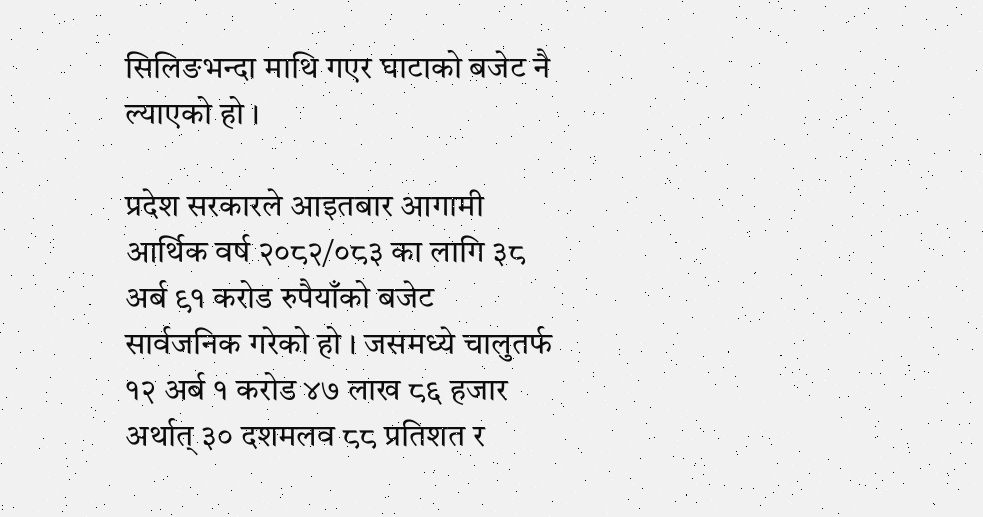सिलिङभन्दा माथि गएर घाटाको बजेट नै ल्याएको हो ।

प्रदेश सरकारले आइतबार आगामी आर्थिक वर्ष २०८२/०८३ का लागि ३८ अर्ब ९१ करोड रुपैयाँको बजेट सार्वजनिक गरेको हो । जसमध्ये चालुतर्फ १२ अर्ब १ करोड ४७ लाख ८६ हजार अर्थात् ३० दशमलव ८८ प्रतिशत र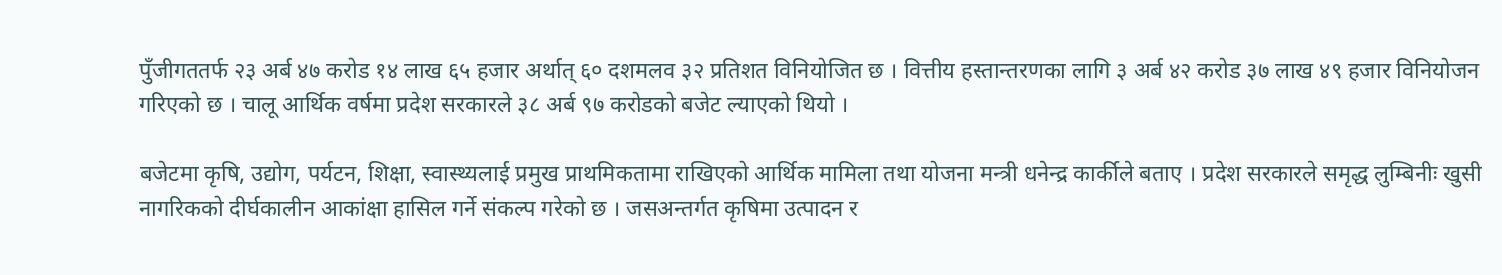पुँजीगततर्फ २३ अर्ब ४७ करोड १४ लाख ६५ हजार अर्थात् ६० दशमलव ३२ प्रतिशत विनियोजित छ । वित्तीय हस्तान्तरणका लागि ३ अर्ब ४२ करोड ३७ लाख ४९ हजार विनियोजन गरिएको छ । चालू आर्थिक वर्षमा प्रदेश सरकारले ३८ अर्ब ९७ करोडको बजेट ल्याएको थियो ।

बजेटमा कृषि, उद्योग, पर्यटन, शिक्षा, स्वास्थ्यलाई प्रमुख प्राथमिकतामा राखिएको आर्थिक मामिला तथा योजना मन्त्री धनेन्द्र कार्कीले बताए । प्रदेश सरकारले समृद्ध लुम्बिनीः खुसी नागरिकको दीर्घकालीन आकांक्षा हासिल गर्ने संकल्प गरेको छ । जसअन्तर्गत कृषिमा उत्पादन र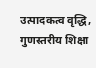उत्पादकत्व वृद्धि, गुणस्तरीय शिक्षा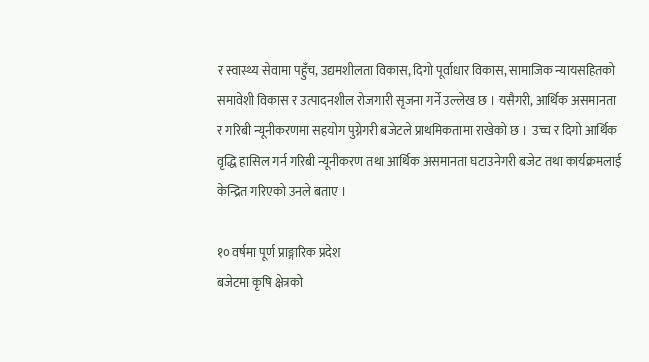र स्वास्थ्य सेवामा पहुँच, उद्यमशीलता विकास, दिगो पूर्वाधार विकास, सामाजिक न्यायसहितको समावेशी विकास र उत्पादनशील रोजगारी सृजना गर्ने उल्लेख छ । यसैगरी, आर्थिक असमानता र गरिबी न्यूनीकरणमा सहयोग पुग्नेगरी बजेटले प्राथमिकतामा राखेको छ ।  उच्च र दिगो आर्थिक वृद्धि हासिल गर्न गरिबी न्यूनीकरण तथा आर्थिक असमानता घटाउनेगरी बजेट तथा कार्यक्रमलाई केन्द्रित गरिएको उनले बताए ।

१० वर्षमा पूर्ण प्राङ्गारिक प्रदेश
बजेटमा कृषि क्षेत्रको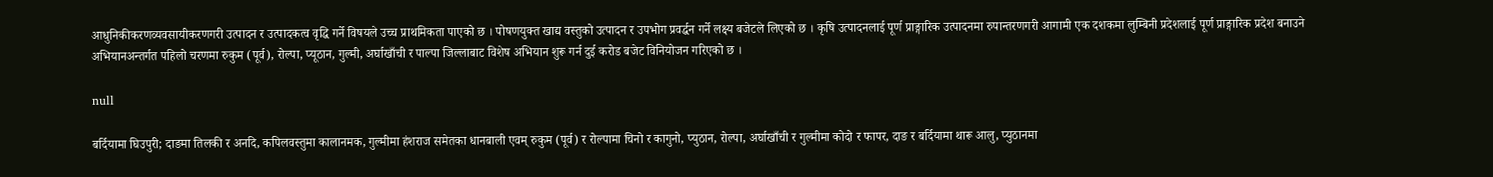आधुनिकीकरणव्यवसायीकरणगरी उत्पादन र उत्पादकत्व वृद्धि गर्ने विषयले उच्च प्राथमिकता पाएको छ । पोषणयुक्त खाद्य वस्तुको उत्पादन र उपभोग प्रवर्द्धन गर्ने लक्ष्य बजेटले लिएको छ । कृषि उत्पादनलाई पूर्ण प्राङ्गारिक उत्पादनमा रुपान्तरणगरी आगामी एक दशकमा लुम्बिनी प्रदेशलाई पूर्ण प्राङ्गारिक प्रदेश बनाउने अभियानअन्तर्गत पहिलो चरणमा रुकुम (पूर्व), रोल्पा, प्यूठान, गुल्मी, अर्घाखाँची र पाल्पा जिल्लाबाट विशेष अभियान शुरू गर्न दुई करोड बजेट विनियोजन गरिएको छ ।

null

बर्दियामा घिउपुरी; दाङमा तिलकी र अनदि, कपिलवस्तुमा कालानमक, गुल्मीमा हंशराज समेतका धानबाली एवम् रुकुम (पूर्व) र रोल्पामा चिनो र कागुनो, प्युठान, रोल्पा, अर्घाखाँची र गुल्मीमा कोदो र फापर, दाङ र बर्दियामा थारू आलु, प्युठानमा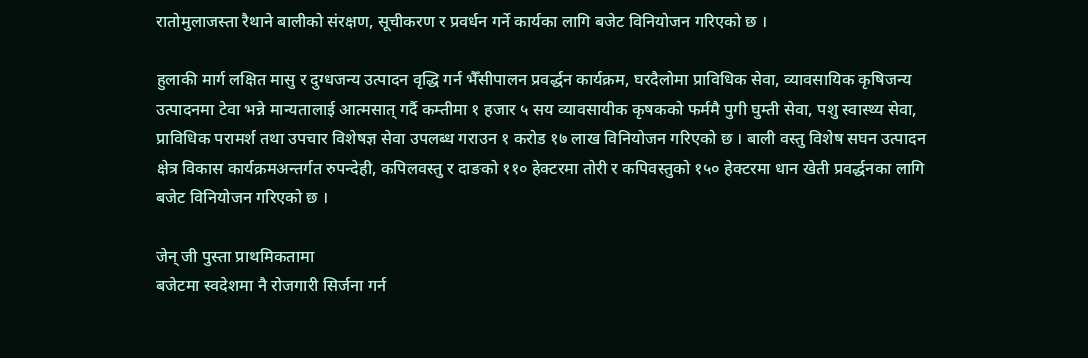रातोमुलाजस्ता रैथाने बालीको संरक्षण, सूचीकरण र प्रवर्धन गर्ने कार्यका लागि बजेट विनियोजन गरिएको छ ।

हुलाकी मार्ग लक्षित मासु र दुग्धजन्य उत्पादन वृद्धि गर्न भैँसीपालन प्रवर्द्धन कार्यक्रम, घरदैलोमा प्राविधिक सेवा, व्यावसायिक कृषिजन्य उत्पादनमा टेवा भन्ने मान्यतालाई आत्मसात् गर्दै कम्तीमा १ हजार ५ सय व्यावसायीक कृषकको फर्ममै पुगी घुम्ती सेवा, पशु स्वास्थ्य सेवा, प्राविधिक परामर्श तथा उपचार विशेषज्ञ सेवा उपलब्ध गराउन १ करोड १७ लाख विनियोजन गरिएको छ । बाली वस्तु विशेष सघन उत्पादन क्षेत्र विकास कार्यक्रमअन्तर्गत रुपन्देही, कपिलवस्तु र दाङको ११० हेक्टरमा तोरी र कपिवस्तुको १५० हेक्टरमा धान खेती प्रवर्द्धनका लागि बजेट विनियोजन गरिएको छ ।

जेन् जी पुस्ता प्राथमिकतामा
बजेटमा स्वदेशमा नै रोजगारी सिर्जना गर्न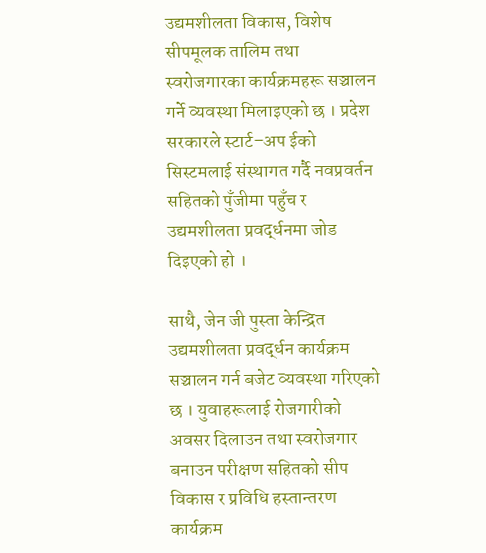उद्यमशीलता विकास, विशेष सीपमूलक तालिम तथा स्वरोजगारका कार्यक्रमहरू सञ्चालन गर्ने व्यवस्था मिलाइएको छ । प्रदेश सरकारले स्टार्ट–अप ईको सिस्टमलाई संस्थागत गर्दै नवप्रवर्तन सहितको पुँजीमा पहुँच र उद्यमशीलता प्रवर्द्धनमा जोड दिइएको हो ।

साथै, जेन जी पुस्ता केन्द्रित उद्यमशीलता प्रवर्द्धन कार्यक्रम सञ्चालन गर्न बजेट व्यवस्था गरिएको छ । युवाहरूलाई रोजगारीको अवसर दिलाउन तथा स्वरोजगार बनाउन परीक्षण सहितको सीप विकास र प्रविधि हस्तान्तरण कार्यक्रम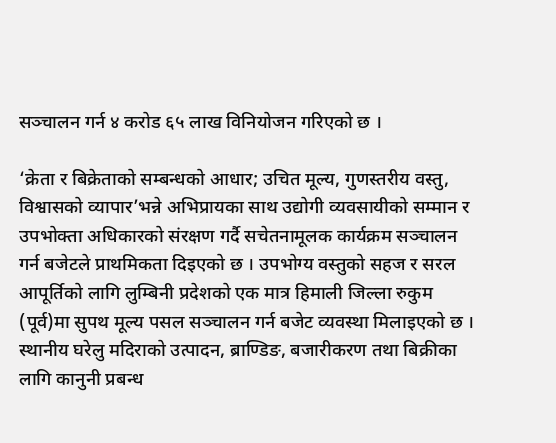सञ्चालन गर्न ४ करोड ६५ लाख विनियोजन गरिएको छ ।

‘क्रेता र बिक्रेताको सम्बन्धको आधार; उचित मूल्य, गुणस्तरीय वस्तु, विश्वासको व्यापार’भन्ने अभिप्रायका साथ उद्योगी व्यवसायीको सम्मान र उपभोक्ता अधिकारको संरक्षण गर्दै सचेतनामूलक कार्यक्रम सञ्चालन गर्न बजेटले प्राथमिकता दिइएको छ । उपभोग्य वस्तुको सहज र सरल आपूर्तिको लागि लुम्बिनी प्रदेशको एक मात्र हिमाली जिल्ला रुकुम (पूर्व)मा सुपथ मूल्य पसल सञ्चालन गर्न बजेट व्यवस्था मिलाइएको छ । स्थानीय घरेलु मदिराको उत्पादन, ब्राण्डिङ, बजारीकरण तथा बिक्रीका लागि कानुनी प्रबन्ध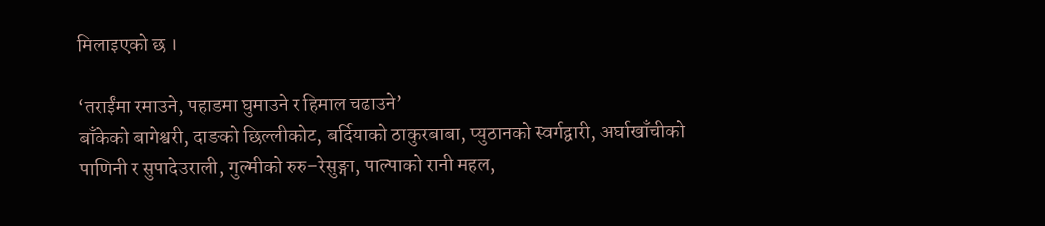मिलाइएको छ ।

‘तराईंमा रमाउने, पहाडमा घुमाउने र हिमाल चढाउने’
बाँकेको बागेश्वरी, दाङको छिल्लीकोट, बर्दियाको ठाकुरबाबा, प्युठानको स्वर्गद्वारी, अर्घाखाँचीको पाणिनी र सुपादेउराली, गुल्मीको रुरु–रेसुङ्गा, पाल्पाको रानी महल,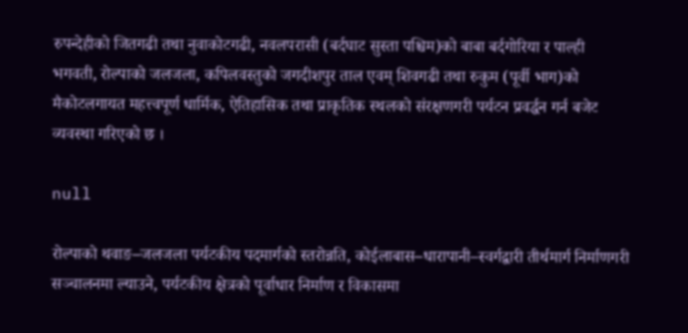रुपन्देहीको जितगढी तथा नुवाकोटगढी, नवलपरासी (बर्दघाट सुस्ता पश्चिम)को बाबा बर्दगोरिया र पाल्ही भगवती, रोल्पाको जलजला, कपिलवस्तुको जगदीशपुर ताल एवम् शिवगढी तथा रुकुम (पूर्वी भाग)को मैकोटलगायत महत्त्वपूर्ण धार्मिक, ऐतिहासिक तथा प्राकृतिक स्थलको संरक्षणगरी पर्यटन प्रवर्द्धन गर्न बजेट व्यवस्था गरिएको छ ।

null

रोल्पाको थवाङ–जलजला पर्यटकीय पदमार्गको स्तरोन्नति, कोईलाबास–धारापानी–स्वर्गद्वारी तीर्थमार्ग निर्माणगरी सञ्चालनमा ल्याउने, पर्यटकीय क्षेत्रको पूर्वाधार निर्माण र विकासमा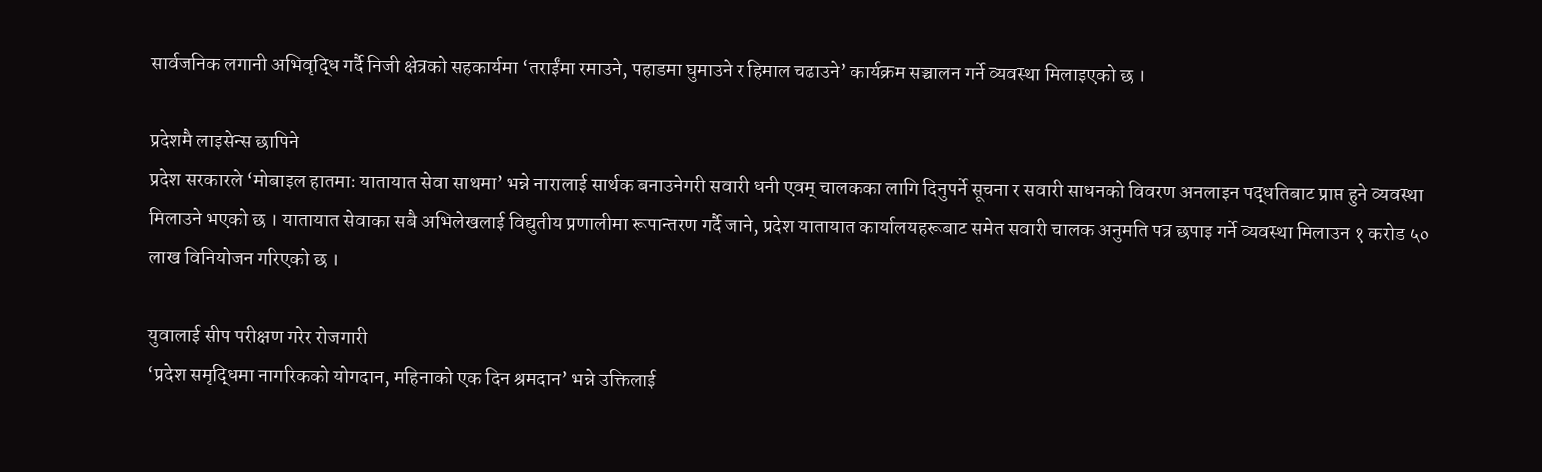सार्वजनिक लगानी अभिवृद्धि गर्दै निजी क्षेत्रको सहकार्यमा ‘तराईंमा रमाउने, पहाडमा घुमाउने र हिमाल चढाउने’ कार्यक्रम सञ्चालन गर्ने व्यवस्था मिलाइएको छ ।

प्रदेशमै लाइसेन्स छापिने
प्रदेश सरकारले ‘मोबाइल हातमाः यातायात सेवा साथमा’ भन्ने नारालाई सार्थक बनाउनेगरी सवारी धनी एवम् चालकका लागि दिनुपर्ने सूचना र सवारी साधनको विवरण अनलाइन पद्धतिबाट प्राप्त हुने व्यवस्था मिलाउने भएको छ । यातायात सेवाका सबै अभिलेखलाई विद्युतीय प्रणालीमा रूपान्तरण गर्दै जाने, प्रदेश यातायात कार्यालयहरूबाट समेत सवारी चालक अनुमति पत्र छपाइ गर्ने व्यवस्था मिलाउन १ करोड ५० लाख विनियोजन गरिएको छ ।

युवालाई सीप परीक्षण गरेर रोजगारी
‘प्रदेश समृद्धिमा नागरिकको योगदान, महिनाको एक दिन श्रमदान’ भन्ने उक्तिलाई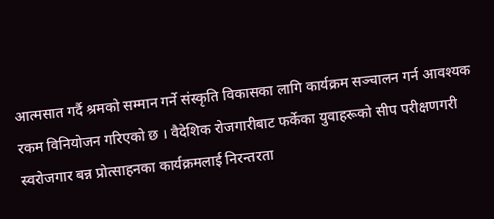आत्मसात गर्दै श्रमको सम्मान गर्ने संस्कृति विकासका लागि कार्यक्रम सञ्चालन गर्न आवश्यक रकम विनियोजन गरिएको छ । वैदेशिक रोजगारीबाट फर्केका युवाहरूको सीप परीक्षणगरी स्वरोजगार बन्न प्रोत्साहनका कार्यक्रमलाई निरन्तरता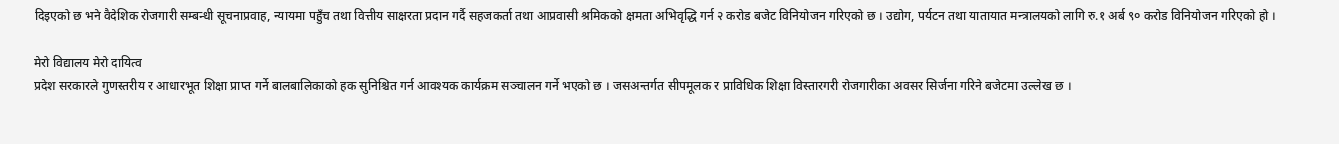दिइएको छ भने वैदेशिक रोजगारी सम्बन्धी सूचनाप्रवाह, न्यायमा पहुँच तथा वित्तीय साक्षरता प्रदान गर्दै सहजकर्ता तथा आप्रवासी श्रमिकको क्षमता अभिवृद्धि गर्न २ करोड बजेट विनियोजन गरिएको छ । उद्योग, पर्यटन तथा यातायात मन्त्रालयको लागि रु.१ अर्ब ९० करोड विनियोजन गरिएको हो ।

मेरो विद्यालय मेरो दायित्व
प्रदेश सरकारले गुणस्तरीय र आधारभूत शिक्षा प्राप्त गर्ने बालबालिकाको हक सुनिश्चित गर्न आवश्यक कार्यक्रम सञ्चालन गर्ने भएको छ । जसअन्तर्गत सीपमूलक र प्राविधिक शिक्षा विस्तारगरी रोजगारीका अवसर सिर्जना गरिने बजेटमा उल्लेख छ ।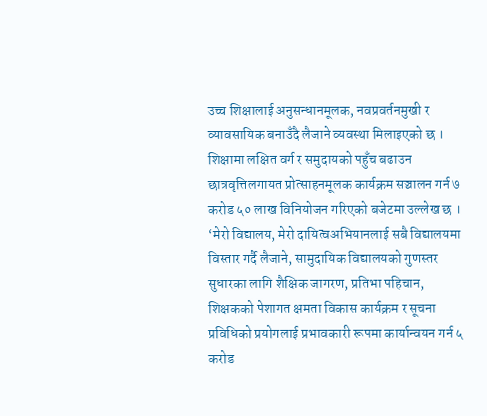उच्च शिक्षालाई अनुसन्धानमूलक, नवप्रवर्तनमुखी र व्यावसायिक बनाउँदै लैजाने व्यवस्था मिलाइएको छ । शिक्षामा लक्षित वर्ग र समुदायको पहुँच बढाउन छात्रवृत्तिलगायत प्रोत्साहनमूलक कार्यक्रम सञ्चालन गर्न ७ करोड ५० लाख विनियोजन गरिएको बजेटमा उल्लेख छ । ‘मेरो विद्यालय, मेरो दायित्वअभियानलाई सबै विद्यालयमा विस्तार गर्दै लैजाने, सामुदायिक विद्यालयको गुणस्तर सुधारका लागि शैक्षिक जागरण, प्रतिभा पहिचान, शिक्षकको पेशागत क्षमता विकास कार्यक्रम र सूचना प्रविधिको प्रयोगलाई प्रभावकारी रूपमा कार्यान्वयन गर्न ५ करोड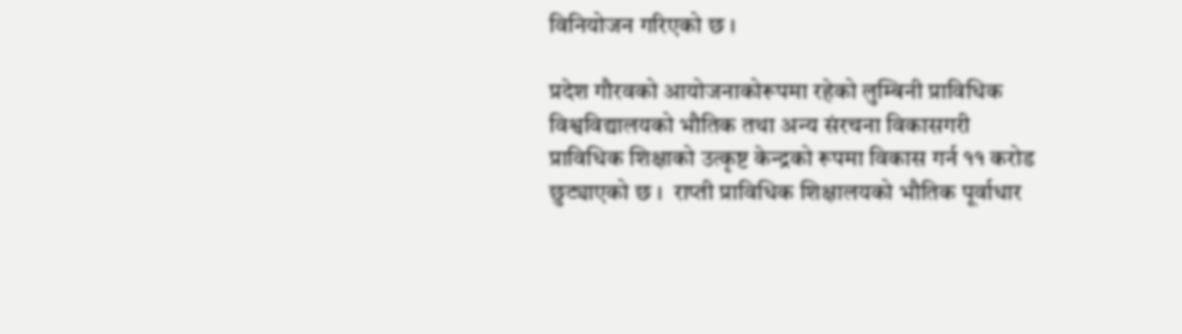विनियोजन गरिएको छ ।

प्रदेश गौरवको आयोजनाकोरूपमा रहेको लुम्बिनी प्राविधिक विश्वविद्यालयको भौतिक तथा अन्य संरचना विकासगरी प्राविधिक शिक्षाको उत्कृष्ट केन्द्रको रूपमा विकास गर्न ११ करोड छुट्याएको छ ।  राप्ती प्राविधिक शिक्षालयको भौतिक पूर्वाधार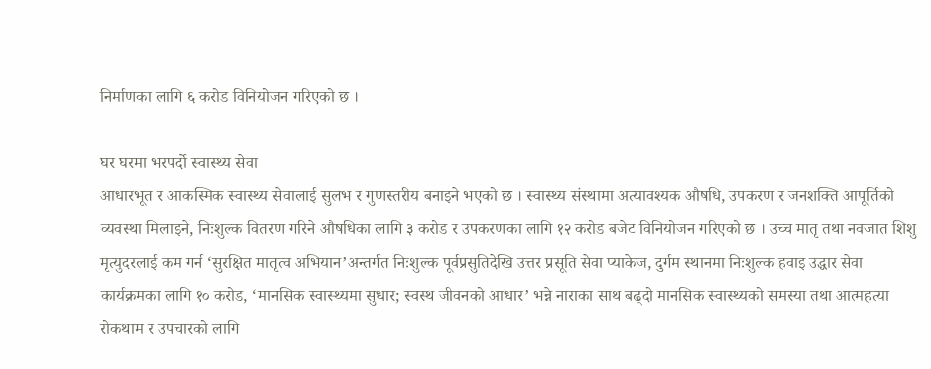निर्माणका लागि ६ करोड विनियोजन गरिएको छ ।

घर घरमा भरपर्दो स्वास्थ्य सेवा
आधारभूत र आकस्मिक स्वास्थ्य सेवालाई सुलभ र गुणस्तरीय बनाइने भएको छ । स्वास्थ्य संस्थामा अत्यावश्यक औषधि, उपकरण र जनशक्ति आपूर्तिको व्यवस्था मिलाइने, निःशुल्क वितरण गरिने औषधिका लागि ३ करोड र उपकरणका लागि १२ करोड बजेट विनियोजन गरिएको छ । उच्च मातृ तथा नवजात शिशु मृत्युदरलाई कम गर्न ‘सुरक्षित मातृत्व अभियान’अन्तर्गत निःशुल्क पूर्वप्रसुतिदेखि उत्तर प्रसूति सेवा प्याकेज, दुर्गम स्थानमा निःशुल्क हवाइ उद्धार सेवा कार्यक्रमका लागि १० करोड, ‘मानसिक स्वास्थ्यमा सुधार; स्वस्थ जीवनको आधार’ भन्ने नाराका साथ बढ्दो मानसिक स्वास्थ्यको समस्या तथा आत्महत्या रोकथाम र उपचारको लागि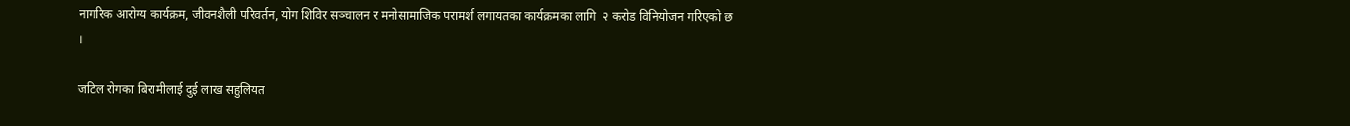नागरिक आरोग्य कार्यक्रम, जीवनशैली परिवर्तन, योग शिविर सञ्चालन र मनोसामाजिक परामर्श लगायतका कार्यक्रमका लागि  २ करोड विनियोजन गरिएको छ ।

जटिल रोगका बिरामीलाई दुई लाख सहुलियत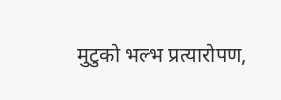मुटुको भल्भ प्रत्यारोपण,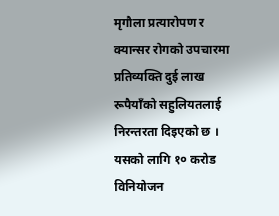मृगौला प्रत्यारोपण र क्यान्सर रोगको उपचारमा प्रतिव्यक्ति दुई लाख रूपैयाँको सहुलियतलाई निरन्तरता दिइएको छ । यसको लागि १० करोड विनियोजन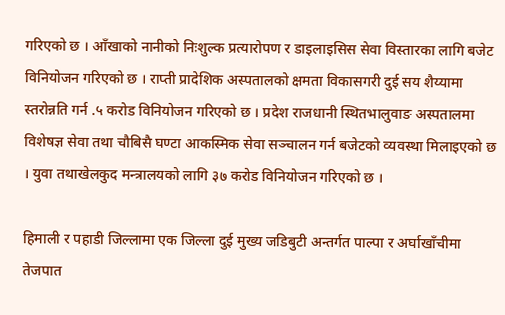गरिएको छ । आँखाको नानीको निःशुल्क प्रत्यारोपण र डाइलाइसिस सेवा विस्तारका लागि बजेट विनियोजन गरिएको छ । राप्ती प्रादेशिक अस्पतालको क्षमता विकासगरी दुई सय शैय्यामा स्तरोन्नति गर्न .५ करोड विनियोजन गरिएको छ । प्रदेश राजधानी स्थितभालुवाङ अस्पतालमा विशेषज्ञ सेवा तथा चौबिसै घण्टा आकस्मिक सेवा सञ्चालन गर्न बजेटको व्यवस्था मिलाइएको छ । युवा तथाखेलकुद मन्त्रालयको लागि ३७ करोड विनियोजन गरिएको छ ।

हिमाली र पहाडी जिल्लामा एक जिल्ला दुई मुख्य जडिबुटी अन्तर्गत पाल्पा र अर्घाखाँचीमा तेजपात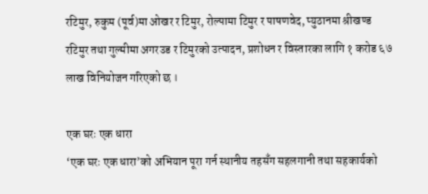रटिमुर, रुकुम (पूर्व)मा ओखर र टिमुर, रोल्पामा टिमुर र पाषणवेद, प्युठानमा श्रीखण्ड रटिमुर तथा गुल्मीमा अगरउड र टिमुरको उत्पादन, प्रशोधन र विस्तारका लागि १ करोड ६७ लाख विनियोजन गरिएको छ ।

एक घरः एक धारा
‘एक घरः एक धारा’को अभियान पूरा गर्न स्थानीय तहसँग सहलगानी तथा सहकार्यको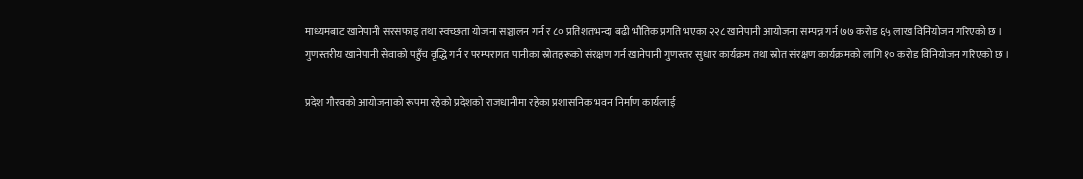माध्यमबाट खानेपानी सरसफाइ तथा स्वच्छता योजना सञ्चालन गर्न र ८० प्रतिशतभन्दा बढी भौतिक प्रगति भएका २२८ खानेपानी आयोजना सम्पन्न गर्न ७७ करोड ६५ लाख विनियोजन गरिएको छ ।
गुणस्तरीय खानेपानी सेवाको पहुँच वृद्धि गर्न र परम्परागत पानीका स्रोतहरूको संरक्षण गर्न खानेपानी गुणस्तर सुधार कार्यक्रम तथा स्रोत संरक्षण कार्यक्रमको लागि १० करोड विनियोजन गरिएको छ ।

प्रदेश गौरवको आयोजनाको रूपमा रहेको प्रदेशको राजधानीमा रहेका प्रशासनिक भवन निर्माण कार्यलाई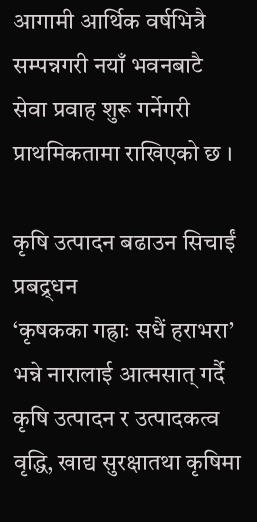आगामी आर्थिक वर्षभित्रै सम्पन्नगरी नयाँ भवनबाटै सेवा प्रवाह शुरू गर्नेगरी प्राथमिकतामा राखिएको छ ।

कृषि उत्पादन बढाउन सिचाईं प्रबद्र्धन
‘कृषकका गह्राः सधैं हराभरा’ भन्ने नारालाई आत्मसात् गर्दै कृषि उत्पादन र उत्पादकत्व वृद्धि, खाद्य सुरक्षातथा कृषिमा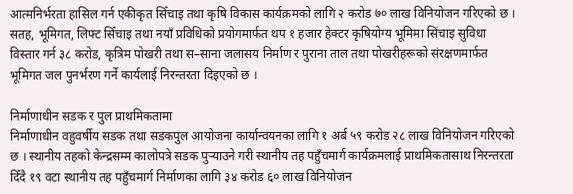आत्मनिर्भरता हासिल गर्न एकीकृत सिँचाइ तथा कृषि विकास कार्यक्रमको लागि २ करोड ७० लाख विनियोजन गरिएको छ । सतह, भूमिगत, लिफ्ट सिँचाइ तथा नयाँ प्रविधिको प्रयोगमार्फत थप १ हजार हेक्टर कृषियोग्य भूमिमा सिंचाइ सुविधा विस्तार गर्न ३८ करोड, कृत्रिम पोखरी तथा स–साना जलासय निर्माण र पुराना ताल तथा पोखरीहरूको संरक्षणमार्फत भूमिगत जल पुनर्भरण गर्ने कार्यलाई निरन्तरता दिइएको छ ।

निर्माणाधीन सडक र पुल प्राथमिकतामा
निर्माणाधीन वहुवर्षीय सडक तथा सडकपुल आयोजना कार्यान्वयनका लागि १ अर्ब ५९ करोड २८ लाख विनियोजन गरिएको छ । स्थानीय तहको केन्द्रसम्म कालोपत्रे सडक पुर्‍याउने गरी स्थानीय तह पहुँचमार्ग कार्यक्रमलाई प्राथमिकतासाथ निरन्तरता दिँदै १९ वटा स्थानीय तह पहुँचमार्ग निर्माणका लागि ३४ करोड ६० लाख विनियोजन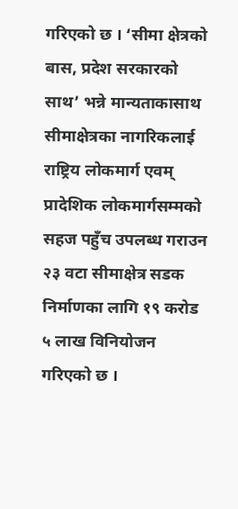गरिएको छ । ‘सीमा क्षेत्रको बास, प्रदेश सरकारको साथ’ भन्ने मान्यताकासाथ सीमाक्षेत्रका नागरिकलाई राष्ट्रिय लोकमार्ग एवम् प्रादेशिक लोकमार्गसम्मको सहज पहुँच उपलब्ध गराउन २३ वटा सीमाक्षेत्र सडक निर्माणका लागि १९ करोड ५ लाख विनियोजन गरिएको छ ।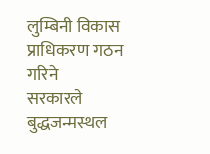लुम्बिनी विकास प्राधिकरण गठन गरिने
सरकारले बुद्धजन्मस्थल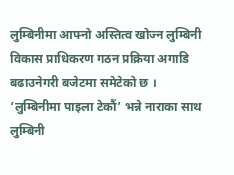लुम्बिनीमा आफ्नो अस्तित्व खोज्न लुम्बिनी विकास प्राधिकरण गठन प्रक्रिया अगाडि बढाउनेगरी बजेटमा समेटेको छ । ‘लुम्बिनीमा पाइला टेकौं’ भन्ने नाराका साथ लुम्बिनी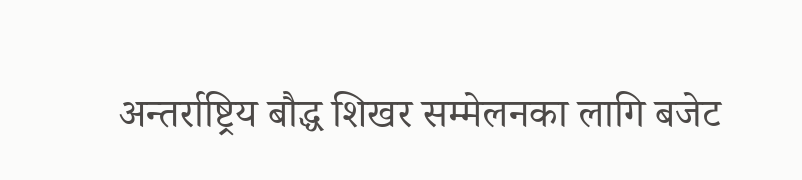अन्तर्राष्ट्रिय बौद्ध शिखर सम्मेलनका लागि बजेट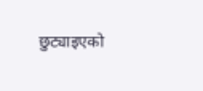छुट्याइएको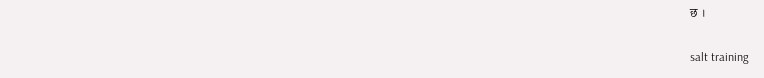छ ।

salt training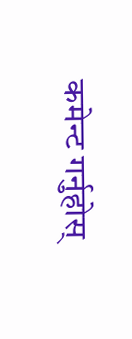कमेन्ट गर्नुहोस्